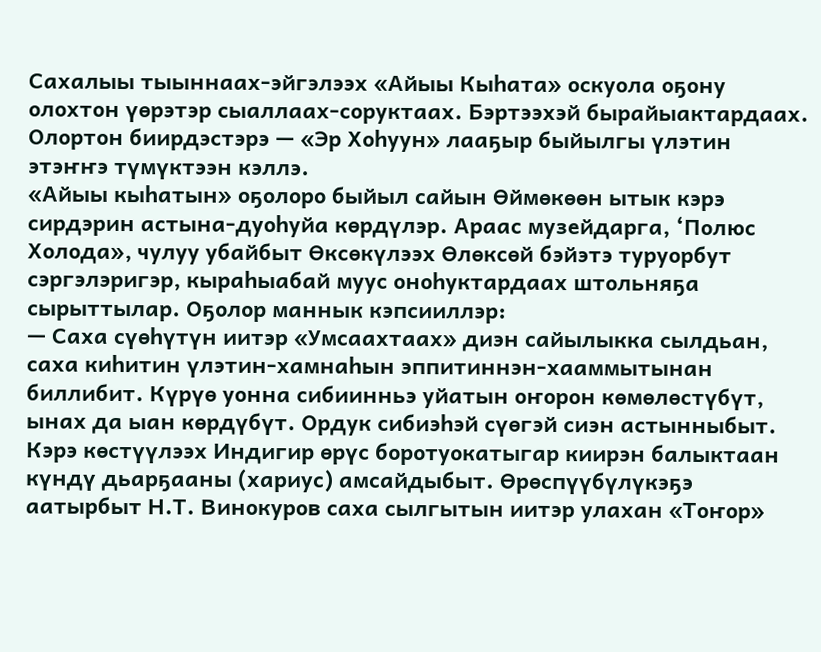Сахалыы тыыннаах-эйгэлээх «Айыы Кыhата» оскуола оҕону олохтон үөрэтэр сыаллаах-соруктаах. Бэртээхэй бырайыактардаах. Олортон биирдэстэрэ — «Эр Хоhуун» лааҕыр быйылгы үлэтин этэҥҥэ түмүктээн кэллэ.
«Айыы кыһатын» оҕолоро быйыл сайын Өймөкөөн ытык кэрэ сирдэрин астына-дуоhуйа көрдүлэр. Араас музейдарга, ‘Полюс Холода», чулуу убайбыт Өксөкүлээх Өлөксөй бэйэтэ туруорбут сэргэлэригэр, кыраhыабай муус оноhуктардаах штольняҕа сырыттылар. Оҕолор маннык кэпсииллэр:
— Саха сүөhүтүн иитэр «Умсаахтаах» диэн сайылыкка сылдьан, саха киһитин үлэтин-хамнаһын эппитиннэн-хааммытынан биллибит. Күрүө уонна сибиинньэ уйатын оҥорон көмөлөстүбүт, ынах да ыан көрдүбүт. Ордук сибиэhэй сүөгэй сиэн астынныбыт. Кэрэ көстүүлээх Индигир өрүс боротуокатыгар киирэн балыктаан күндү дьарҕааны (хариус) амсайдыбыт. Өрөспүүбүлүкэҕэ аатырбыт Н.Т. Винокуров саха сылгытын иитэр улахан «Тоҥор»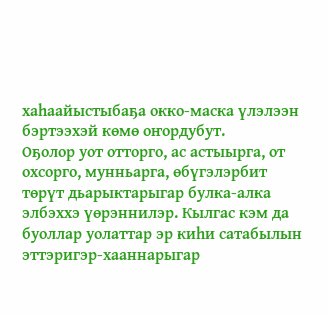хаhаайыстыбаҕа окко-маска үлэлээн бэртээхэй көмө оҥордубут.
Оҕолор уот отторго, ас астыырга, от охсорго, мунньарга, өбүгэлэрбит төрүт дьарыктарыгар булка-алка элбэххэ үөрэннилэр. Кылгас кэм да буоллар уолаттар эр киhи сатабылын эттэригэр-хааннарыгар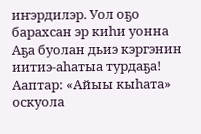иҥэрдилэр. Уол оҕо барахсан эр киhи уонна Аҕа буолан дьиэ кэргэнин иитиэ-аhатыа турдаҕа!
Ааптар: «Айыы кыһата» оскуола